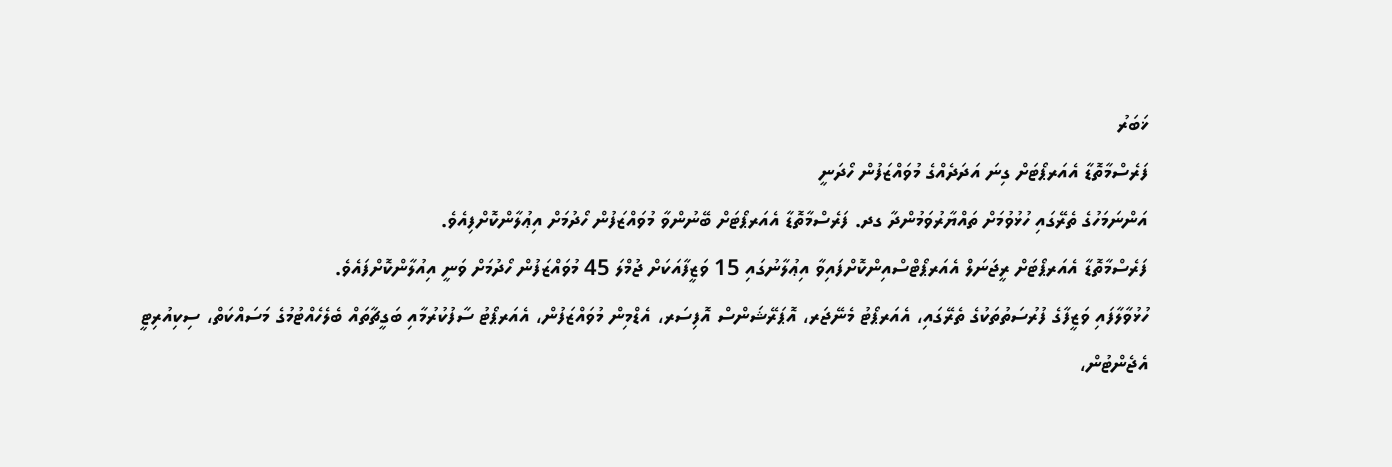ޚަބަރު
ފަރެސްމާތޮޑާ އެއަރޕޯޓަށް ގިނަ އަދަދެއްގެ މުވައްޒަފުން ހޯދަނީ
އަންނަމަހުގެ ތެރޭގައި ހުޅުވުމަށް ތައްޔާރުވަމުންދާ ގދ. ފަރެސްމާތޮޑާ އެއަރޕޯޓަށް ބޭނުންވާ މުވައްޒަފުން ހޯދުމަށް އިޢުލާންކޮށްފިއެވެ.
ފަރެސްމާތޮޑާ އެއަރޕޯޓަށް ރީޖަނަލް އެއަރޕޯޓްސްއިންކޮށްފައިވާ އިޢުލާނުގައި 15 ވަޒީފާއަކަށް ޖުމްލަ 45 މުވައްޒަފުން ހޯދުމަށް ވަނީ އިއުލާންކޮށްފައެވެ.
ހުޅުވާލާފައި ވަޒީފާގެ ފުރުސަތުތަކުގެ ތެރޭގައި، އެއަރޕޯޓު މެނޭޖަރ، އޮޕަރޭޝަންސް އޮފިސަރ، އެޑްމިން މުވައްޒަފުން، އެއަރޕޯޓު ސާފުކުރުމާއި ބަގީޗާތައް ބެލެހެއްޓުމުގެ މަސައްކަތް، ސިކިއުރިޓީ އެޖެންޓުން،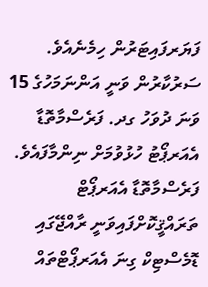ފަޔަރފައިޓަރުން ހިމެނެއެވެ.
ސަރުކާރުން ވަނީ އަންނަމަހުގެ 15 ވަނަ ދުވަހު ގދ. ފަރެސްމާތޮޑާ އެއަރޕޯޓު ހުޅުވުމަށް ނިންމާފައެވެ. ފަރެސްމާތޮޑާ އެއަރޕޯޓް ތަރައްޤީކޮށްފައިވަނީ ރާއްޖޭގައި ޑޮމެސްޓިކް ގިނަ އެއަރޕޯޓްތައް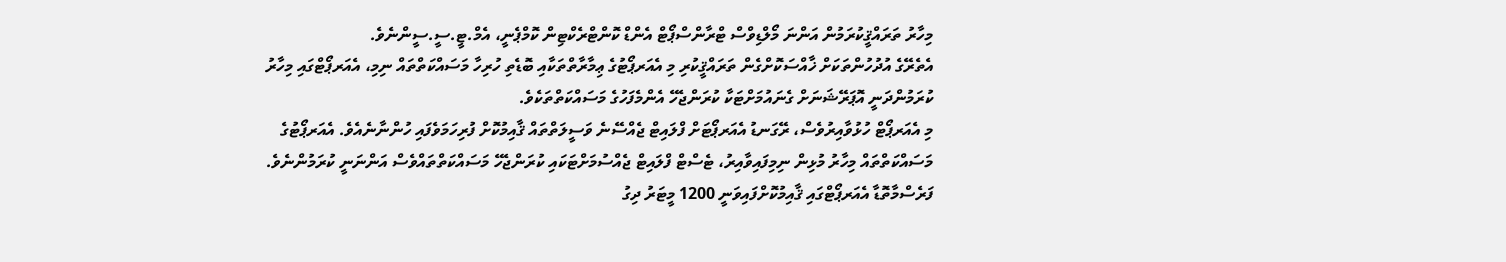މިހާރު ތަރައްޤީކުރަމުން އަންނަ މޯލްޑިވްސް ޓްރާންސްޕޯޓް އެންޑް ކޮންޓްރެކްޓިން ކޮމްޕެނީ، އެމް.ޓީ.ސީ.ސީންނެވެ.
އެތެރޭގެ އުދުހުންތަކަށް ޚާއްސަކޮށްގެން ތަރައްޤީކުރި މި އެއަރޕޯޓުގެ ޢިމާރާތްތަކާއި ބޮޑެތި ހުރިހާ މަސައްކަތްތައް ނިމި، އެއަރޕޯޓްގައި މިހާރު ކުރަމުންދަނީ އޮޕަރޭޝަނަށް ގެނައުމަށްޓަކާ ކުރަންޖެހޭ އެންމެފަހުގެ މަސައްކަތްތަކެވެ.
މި އެއަރޕޯޓް ހުޅުވާއިރުވެސް، ރޭގަނޑު އެއަރޕޯޓަށް ފްލައިޓް ޖެއްސޭނެ ވަސީލަތްތައް ޤާއިމުކޮށް ފުރިހަމަވެފައި ހުންނާނެއެވެ. އެއަރޕޯޓުގެ މަސައްކަތްތައް މިހާރު މުޅިން ނިމިފައިވާއިރު، ޓެސްޓް ފްލައިޓް ޖެއްސުމަށްޓަކައި ކުރަންޖެހޭ މަސައްކަތްތައްވެސް އަންނަނީ ކުރަމުންނެވެ.
ފަރެސްމާތޮޑާ އެއަރޕޯޓްގައި ޤާއިމުކޮށްފައިވަނީ 1200 މީޓަރު ދިގު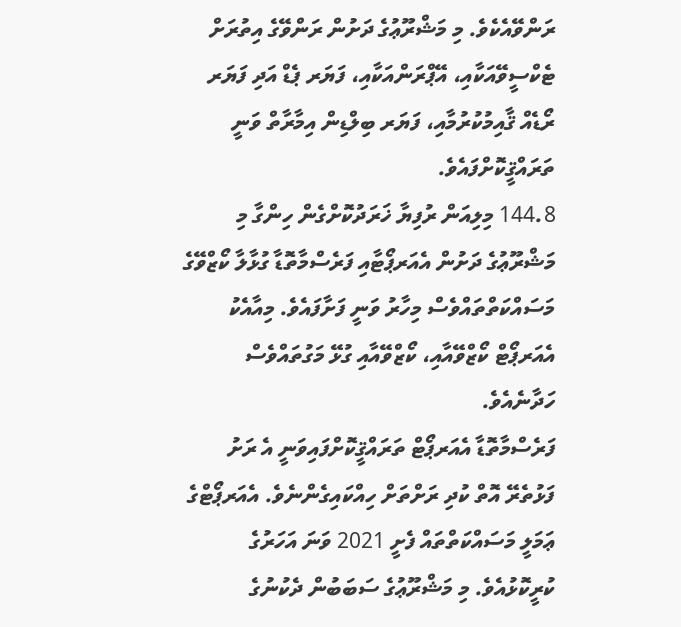ރަންވޭއެކެވެ. މި މަޝްރޫޢުގެ ދަށުން ރަންވޭގެ އިތުރަށް ޓެކްސީވޭއަކާއި، އޭޕްރަންއަކާއި، ފަޔަރ ޕެޑް އަދި ފަޔަރ ރޯޑެއް ޤާއިމުކުރުމާއި، ފަޔަރ ބިލްޑިން އިމާރާތް ވަނީ ތަރައްޤީކޮށްފައެވެ.
144.8 މިލިއަން ރުފިޔާ ޚަރަދުކޮށްގެން ހިންގާ މި މަޝްރޫޢުގެ ދަށުން އެއަރޕޯޓާއި ފަރެސްމާތޮޑާ ގުޅާލާ ކޯޒްވޭގެ މަސައްކަތްތައްވެސް މިހާރު ވަނީ ފަށާފައެވެ. މިއާއެކު އެއަރޕޯޓް ކޯޒްވޭއާއި، ކޯޒްވޭއާއި ގުޅޭ މަގުތައްވެސް ހަދާނެއެވެ.
ފަރެސްމާތޮޑާ އެއަރޕޯޓް ތަރައްޤީކޮށްފައިވަނީ އެ ރަށު ފަޅުތެރޭ އޮތް ކުދި ރަށްތަށް ހިއްކައިގެންނެވެ. އެއަރޕޯޓްގެ ޢަމަލީ މަސައްކަތްތައް ފެށީ 2021 ވަނަ އަހަރުގެ ކުރީކޮޅުއެވެ. މި މަޝްރޫޢުގެ ސަބަބުން ދެކުނުގެ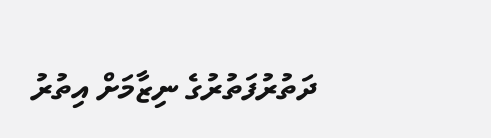ދަތުރުފަތުރުގެ ނިޒާމަށް އިތުރު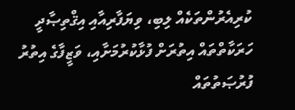ކުރިއެރުންތަކެއް ލިބި، ވިޔަފާރިއާއި އިޤްތިޞާދީ ހަރަކާތްތައް އިތުރަށް ފުޅާކުރުމަށާއި، ވަޒީފާގެ އިތުރު ފުރުޞަތުތައް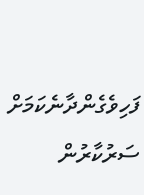ފަހިވެގެންދާނެކަމަށް ސަރުކާރުން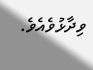ވިދާޅުވެއެވެ.